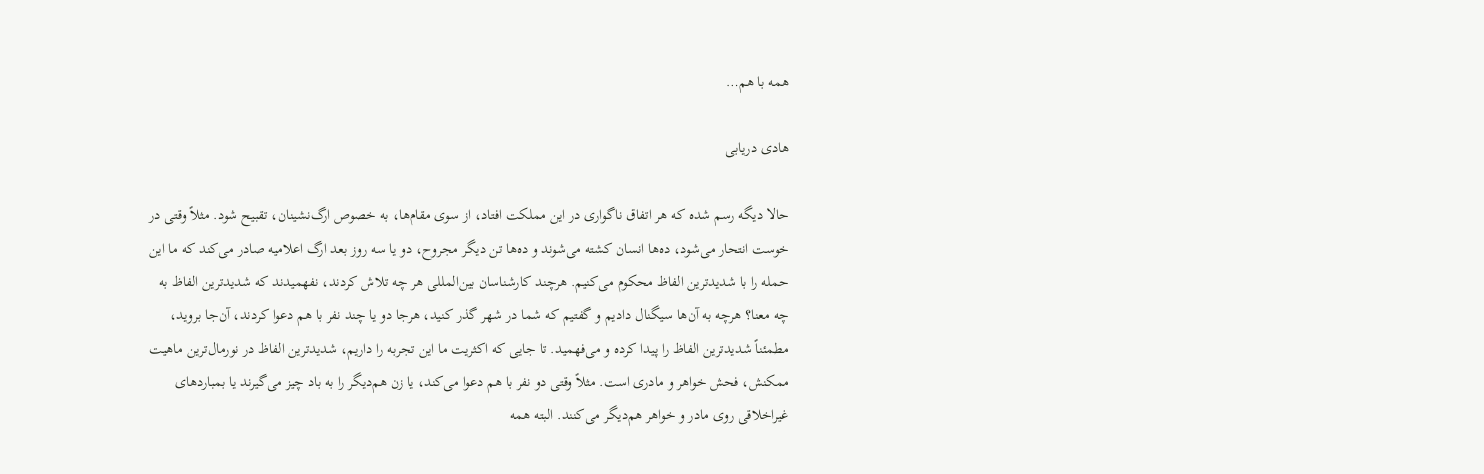همه با هم…

هادی دریابی

حالا دیگه رسم شده که هر اتفاق ناگواری در این مملکت افتاد، از سوی مقام‌ها، به خصوص ارگ‌نشینان، تقبیح شود. مثلاً وقتی در خوست انتحار می‌شود، ده‌ها انسان کشته می‌شوند و ده‌ها تن دیگر مجروح، دو یا سه روز بعد ارگ اعلامیه صادر می‌کند که ما این حمله را با شدیدترین الفاظ محکوم می‌کنیم. هرچند کارشناسان بین‌المللی هر چه تلاش کردند، نفهمیدند که شدیدترین الفاظ به چه معنا؟ هرچه به آن‌ها سیگنال دادیم و گفتیم که شما در شهر گذر کنید، هرجا دو یا چند نفر با هم دعوا کردند، آن‌جا بروید، مطمئناً شدیدترین الفاظ را پیدا کرده و می‌فهمید. تا جایی ‌که اکثریت ما این تجربه را داریم، شدیدترین الفاظ در نورمال‌ترین ماهیت ممکنش، فحش خواهر و مادری است. مثلاً وقتی دو نفر با هم دعوا می‌کند، یا زن هم‌دیگر را به باد چیز می‌گیرند یا بمباردهای غیراخلاقی روی مادر و خواهر هم‌دیگر می‌کنند. البته همه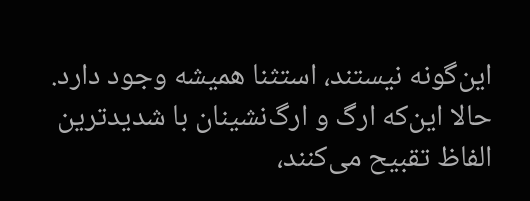این‌گونه نیستند، استثنا همیشه وجود دارد. حالا این‌که ارگ و ارگ‌نشینان با شدیدترین الفاظ تقبیح می‌کنند،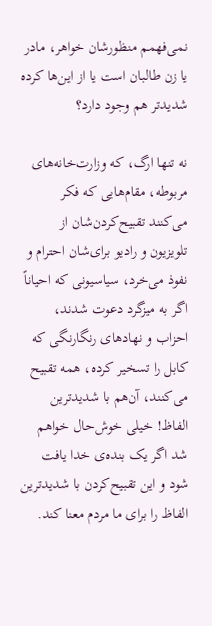نمی‌فهمم منظورشان خواهر، مادر یا زن طالبان است یا از این‌ها کرده شدیدتر هم وجود دارد؟

نه تنها ارگ، که وزارت‌خانه‌های مربوطه، مقام‌هایی که فکر می‌کنند تقبیح‌کردن‌شان از تلویزیون و رادیو برای‌شان احترام و نفوذ می‌خرد، سیاسیونی که احیاناً اگر به میزگرد دعوت شدند، احزاب و نهادهای رنگارنگی که کابل را تسخیر کرده، همه تقبیح می‌کنند، آن‌هم با شدیدترین الفاظ! خیلی خوش‌حال خواهم شد اگر یک بنده‌ی خدا یافت شود و این تقبیح‌کردن با شدیدترین الفاظ را برای ما مردم معنا کند.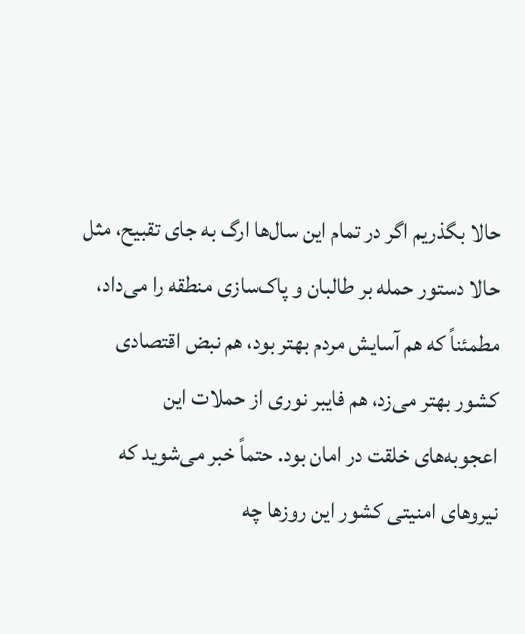حالا بگذریم اگر در تمام این سال‌ها ارگ به جای تقبیح، مثل حالا دستور حمله بر طالبان و پاک‌سازی منطقه را می‌داد، مطمئناً که هم آسایش مردم بهتر بود، هم نبض اقتصادی کشور بهتر می‌زد، هم فایبر نوری از حملات این اعجوبه‌های خلقت در امان بود. حتماً خبر می‌شوید که نیروهای امنیتی کشور این روزها چه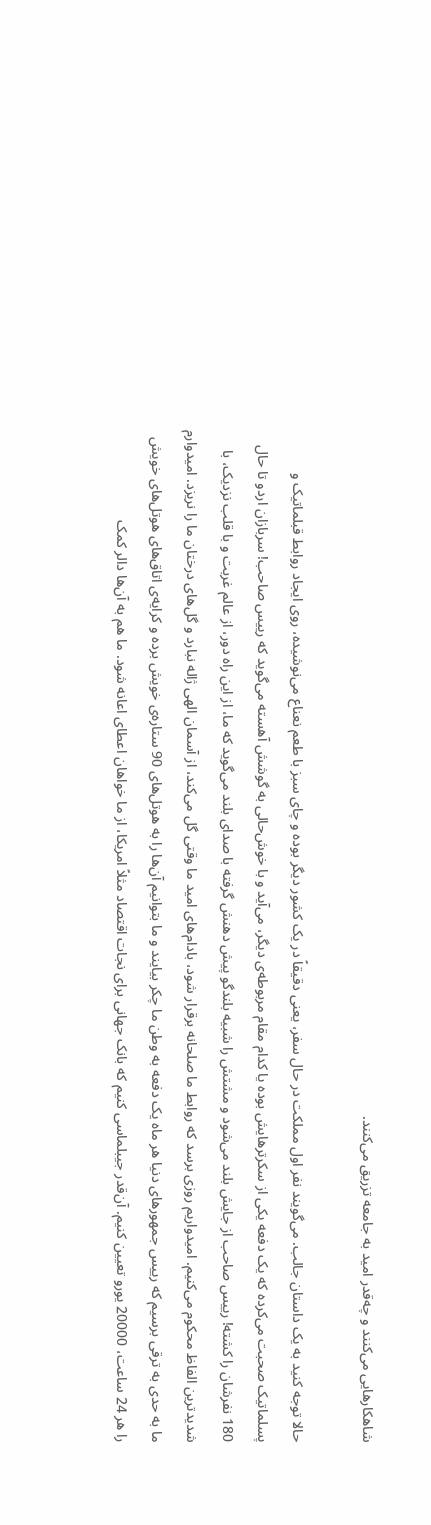شاهکارهایی می‌کنند و چه‌قدر امید به جامعه تزریق می‌کنند.

حالا توجه کنید به یک داستان جالب. می‌گویند نفر اول مملکت در حال سفر، یعنی دقیقاً در یک کشور دیگر بوده و چای سبز با طعم نعناع می‌نوشیده، روی ایجاد روابط قبلماتیک و پسلماتیک صحبت می‌کرده که یک دفعه یکی از سکرترهایش بوده یا کدام مقام مربوطه‌ی دیگر، می‌آید و با خوش‌حالی به گوشش آهسته می‌گوید که رییس صاحب! سربازان اردو تا حال 180 نفرشان را کشته! رییس صاحب از جایش بلند می‌شود و مشتش را شبیه بلندگو پیش دهنش گرفته با صدای بلند می‌گوید که ما، از این راه دور، از عالم غربت و با قلب نزدیک، با شدیدترین الفاظ محکوم می‌کنیم. امیدواریم روزی برسد که روابط ما صلحانه برقرار شود، بادام‌های امید ما وقتی گل می‌کند، از آسمان الهی ژاله نبارد و گل‌های درختان ما را نریزد. امیدوارم ما به حدی به ترقی برسیم که رییس جمهور‌های دنیا هر ماه یک دفعه به وطن ما چکر بیایند و ما بتوانیم آن‌ها را به هوتل‌های 90 ستاره‌ی خویش برده و کرایه‌ی اتاق‌های هوتل‌های خویش را هر 24 ساعت، 20000 یورو تعیین کنیم. آن‌قدر جیبلماسی کنیم که بانک جهانی برای نجات اقتصاد مثلاً امریکا، از ما خواهان اعطای اعانه شود. ما هم به آن‌ها دالر کمک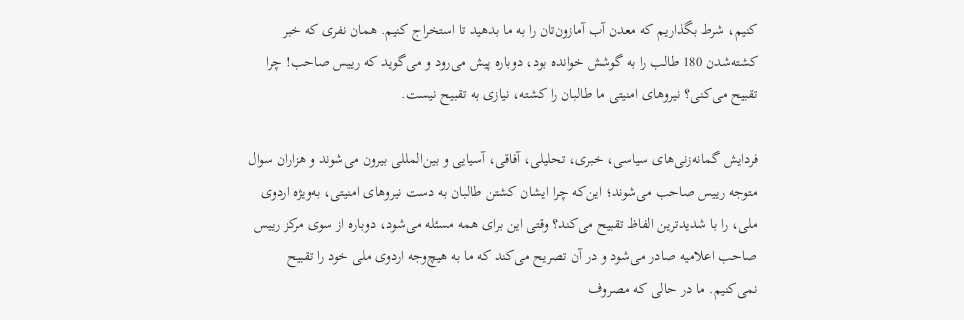کنیم، شرط بگذاریم که معدن آب آمازون‌تان را به ما بدهید تا استخراج کنیم. همان نفری که خبر کشته‌شدن 180 طالب را به گوشش خوانده بود، دوباره پیش می‌رود و می‌گوید که رییس صاحب! چرا تقبیح می‌کنی؟ نیروهای امنیتی ما طالبان را کشته، نیازی به تقبیح نیست.

فردایش گمانه‌زنی‌های سیاسی، خبری، تحلیلی، آفاقی، آسیایی و بین‌المللی بیرون می‌شوند و هزاران سوال متوجه رییس صاحب می‌شوند؛ این‌که چرا ایشان کشتن طالبان به دست نیروهای امنیتی، به‌ویژه اردوی ملی، را با شدیدترین الفاظ تقبیح می‌کند؟ وقتی این برای همه مسئله می‌شود، دوباره از سوی مرکز رییس صاحب اعلامیه صادر می‌شود و در آن تصریح می‌کند که ما به هیچ‌وجه اردوی ملی خود را تقبیح نمی‌کنیم. ما در حالی ‌که مصروف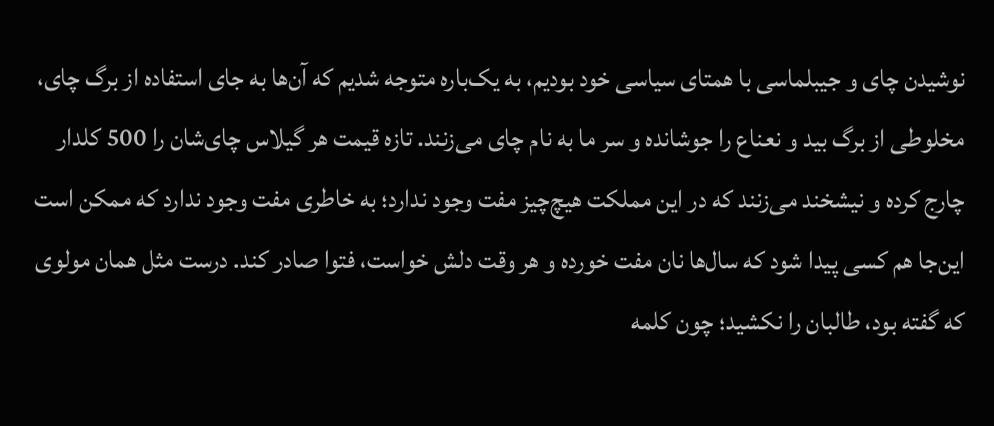نوشیدن چای و جیبلماسی با همتای سیاسی خود بودیم، به یک‌باره متوجه شدیم که آن‌ها به جای استفاده از برگ چای، مخلوطی از برگ بید و نعناع را جوشانده و سر ما به نام چای می‌زنند. تازه قیمت هر گیلاس چای‌شان را 500 کلدار چارج کرده و نیشخند می‌زنند که در این مملکت هیچ‌چیز مفت وجود ندارد؛ به‌ خاطری مفت وجود ندارد که ممکن است این‌جا هم کسی پیدا شود که سال‌ها نان مفت خورده و هر وقت دلش خواست، فتوا صادر کند. درست مثل همان مولوی که گفته بود، طالبان را نکشید؛ چون کلمه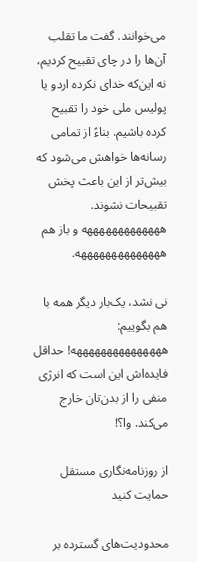می‌خوانند. گفت ما تقلب آن‌ها را در چای تقبیح کردیم، نه این‌که خدای نکرده اردو یا پولیس ملی خود را تقبیح کرده باشیم. بناءً از تمامی رسانه‌ها خواهش می‌شود که بیش‌تر از این باعث پخش تقبیحات نشوند. هههههههههههههه و باز هم ههههههههههههههه.

نی نشد، یک‌بار دیگر همه با هم بگوییم: هههههههههههههههه! حداقل فایده‌اش این است که انرژی منفی را از بدن‌تان خارج می‌کند. وا؟!

از روزنامه‌نگاری مستقل حمایت کنید

محدودیت‌های گسترده بر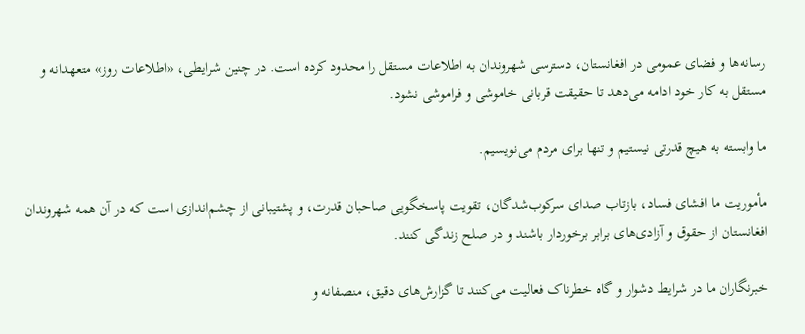رسانه‌ها و فضای عمومی در افغانستان، دسترسی شهروندان به اطلاعات مستقل را محدود کرده است. در چنین شرایطی، «اطلاعات روز» متعهدانه و مستقل به کار خود ادامه می‌دهد تا حقیقت قربانی خاموشی و فراموشی نشود.

ما وابسته به هیچ قدرتی نیستیم و تنها برای مردم می‌نویسیم.

مأموریت ما افشای فساد، بازتاب صدای سرکوب‌شدگان، تقویت پاسخگویی صاحبان قدرت، و پشتیبانی از چشم‌اندازی است که در آن همه شهروندان افغانستان از حقوق و آزادی‌های برابر برخوردار باشند و در صلح زندگی کنند.

خبرنگاران ما در شرایط دشوار و گاه خطرناک فعالیت می‌کنند تا گزارش‌های دقیق، منصفانه و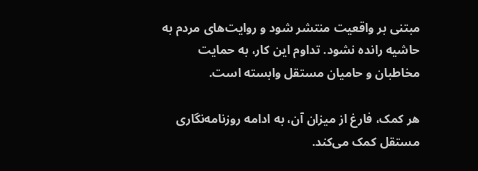مبتنی بر واقعیت منتشر شود و روایت‌های مردم به حاشیه رانده نشود. تداوم این کار، به حمایت مخاطبان و حامیان مستقل وابسته است.

هر کمک، فارغ از میزان آن، به ادامه روزنامه‌نگاری مستقل کمک می‌کند.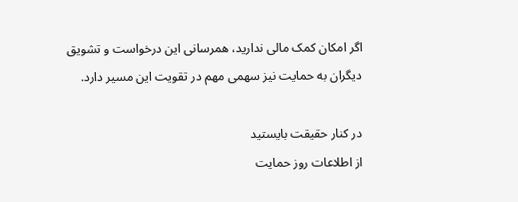اگر امکان کمک مالی ندارید، همرسانی این درخواست و تشویق دیگران به حمایت نیز سهمی مهم در تقویت این مسیر دارد.

در کنار حقیقت بایستید
از اطلاعات روز حمایت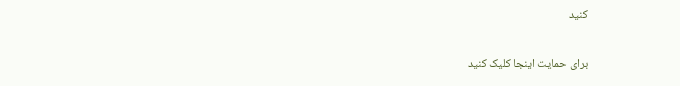کنید

برای حمایت اینجا کلیک کنید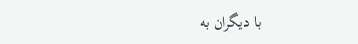با دیگران به‌‌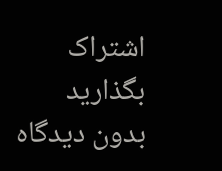اشتراک بگذارید
بدون دیدگاه